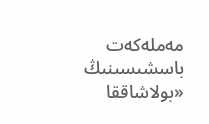مەملەكەت باسشىسىنىڭ «بولاشاققا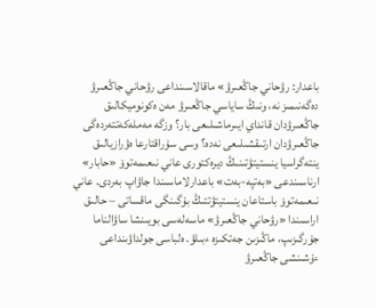باعدار: رۋحاني جاڭعىرۋ» ماقالاسىنداعى رۋحاني جاڭعىرۋ دەگەنىمىز نە، ونىڭ ساياسي جاڭعىرۋ مەن ەكونوميكالىق جاڭعىرۋدان قانداي ايىرماشىلىعى بار؟ وزگە مەملەكەتتەردەگى جاڭعىرۋدان ارتىقشىلىعى نەدە؟ وسى سۇراقتارعا ەۋرازيالىق ينتەگراسيا ينستيتۋتىنىڭ ديرەكتورى عاني نىعىمەتوۆ «حابار» ارناسىندعى «بەتپە-بەت» باعدارلاماسىندا جاۋاپ بەردى. عاني نىعىمەتوۆ باستاعان ينستيتۋتتىڭ بۇگىنگى ماقساتى – حالىق اراسىندا «رۋحاني جاڭعىرۋ» ماسەلەسى بويىنشا ساۋالناما جۇرگىزىپ، ماڭىزىن جەتكىزە ءبىلۋ. ەلباسى جولداۋىنداعى ءۇشىنشى جاڭعىرۋ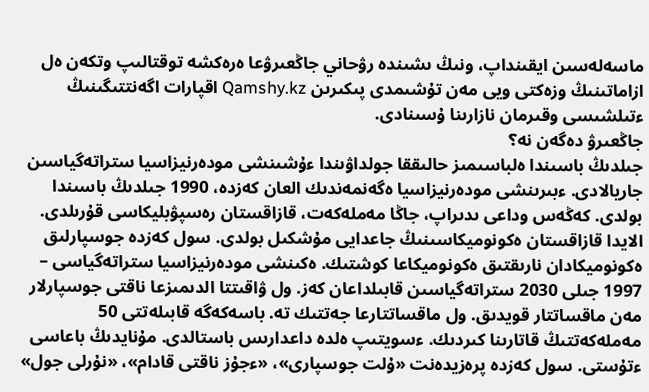ماسەلەسىن ايقىنداپ، ونىڭ ىشىندە رۋحاني جاڭعىرۋعا ەرەكشە توقتالىپ وتكەن ەل ازاماتىنىڭ وزەكتى ويى مەن تۇشىمدى پىكىرىن Qamshy.kz اقپارات اگەنتتىگىنىڭ ءتىلشىسى وقىرمان نازارىنا ۇسىنادى.
جاڭعىرۋ دەگەن نە؟
جىلدىڭ باسىندا ەلباسىمىز حالىققا جولداۋىندا ءۇشىنشى مودەرنيزاسيا ستراتەگياسىن جاريالادى. ءبىرىنشى مودەرنيزاسيا ەگەنمەندىك العان كەزدە، 1990 جىلدىڭ باسىندا بولدى. كەڭەس وداعى ىدىراپ، جاڭا مەملەكەت، قازاقستان رەسپۋبليكاسى قۇرىلدى. الايدا قازاقستان ەكونوميكاسىنىڭ جاعدايى مۇشكىل بولدى. سول كەزدە جوسپارلىق ەكونوميكادان نارىقتىق ەكونوميكاعا كوشتىك. ەكىنشى مودەرنيزاسيا ستراتەگياسى – 1997 جىلى 2030 ستراتەگياسىن قابىلداعان كەز. ول ۋاقىتتا الدىمىزعا ناقتى جوسپارلار مەن ماقساتتار قويدىق. ول ماقساتتارعا جەتتىك تە. باسەكەگە قابىلەتتى 50 مەملەكەتتىڭ قاتارىنا كىردىك. ءسويتىپ ەلدە داعدارىس باستالدى. مۇنايدىڭ باعاسى ءتۇستى. سول كەزدە پرەزيدەنت «ۇلت جوسپارى»، «ءجۇز ناقتى قادام»، «نۇرلى جول»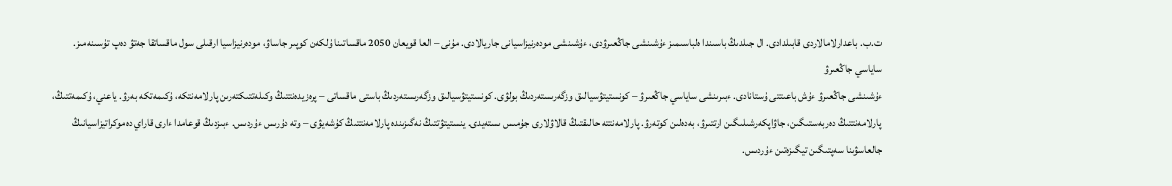ت.ب. باعدارلامالاردى قابىلدادى. ال جىلدىڭ باسىندا ەلباسىمىز ءۇشىنشى جاڭعىرۋدى، ءۇشىنشى مودەرنيزاسيانى جاريالادى. مۇنى – العا قويعان 2050 ماقساتىنا ۇلكەن كوپىر جاساۋ، مودەرنيزاسيا ارقىلى سول ماقساتقا جەتۋ دەپ تۇسىنەمىز.
ساياسي جاڭعىرۋ
ءۇشىنشى جاڭعىرۋ ءۇش باعىتتى ۇستانادى. ءبىرىنشى ساياسي جاڭعىرۋ – كونستيتۋسيالىق وزگەرىستەردىڭ بولۋى. كونستيتۋسيالىق وزگەرىستەردىڭ باستى ماقساتى – پرەزيدەنتتىڭ وكىلەتتىكتەرىن پارلامەنتكە، ۇكىمەتكە بەرۋ. ياعني، ۇكىمەتتىڭ، پارلامەنتتىڭ دەربەستىگىن، جاۋاپكەرشىلىگىن ارتتىرۋ، بەدەلىن كوتەرۋ. پارلامەنتتە حالىقتىڭ قالاۋلارى جۇمىس ىستەيدى. ينستيتۋتتىڭ نەگىزىندە پارلامەنتتىڭ كۇشەيۋى – وتە دۇرىس ءۇردىس. ءبىزدىڭ قوعامدا ءارى قاراي دەموكراتيزاسيانىڭ جالعاسۋىنا سەپتىگىن تيگىزەتىن ءۇردىس.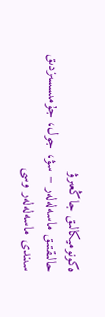ەكونوميكالىق جاڭعىرۋ
حالىقتىق ماسەلەلەر – سۋ، جول، جۇمىسسىزدىق سىندى ماسەلەلەر وسى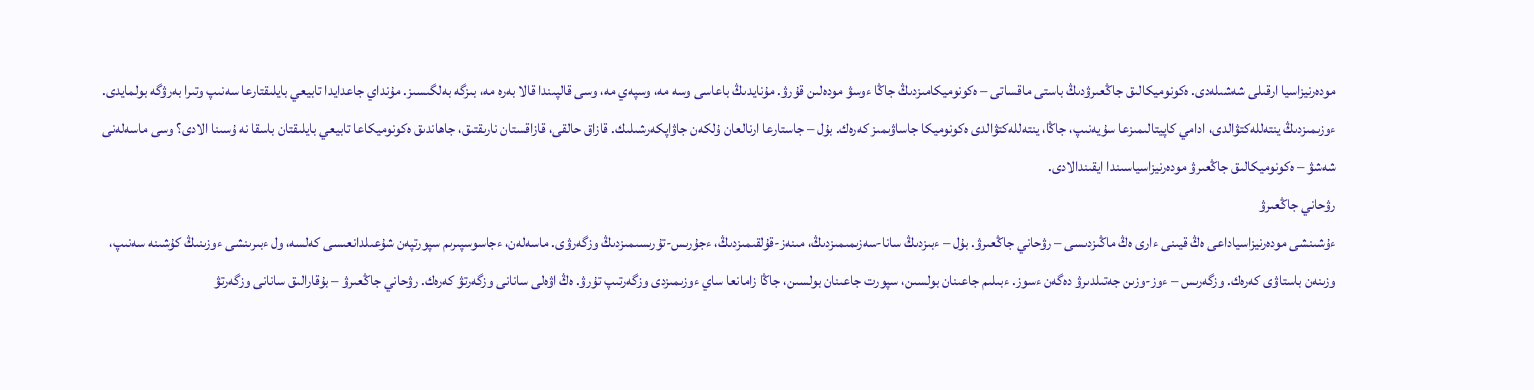مودەرنيزاسيا ارقىلى شەشىلەدى. ەكونوميكالىق جاڭعىرۋدىڭ باستى ماقساتى – ەكونوميكامىزدىڭ جاڭا ءوسۋ مودەلىن قۇرۋ. مۇنايدىڭ باعاسى وسە مە، وسپەي مە، وسى قالپىندا قالا بەرە مە، بىزگە بەلگىسىز. مۇنداي جاعدايدا تابيعي بايلىقتارعا سەنىپ وتىرا بەرۋگە بولمايدى. ءوزىمىزدىڭ ينتەللەكتۋالدى، ادامي كاپيتالىمىزعا سۇيەنىپ، جاڭا، ينتەللەكتۋالدى ەكونوميكا جاساۋىمىز كەرەك. بۇل – جاستارعا ارنالعان ۇلكەن جاۋاپكەرشىلىك. قازاق حالقى، قازاقستان نارىقتىق، جاھاندىق ەكونوميكاعا تابيعي بايلىقتان باسقا نە ۇسىنا الادى؟ وسى ماسەلەنى شەشۋ – ەكونوميكالىق جاڭعىرۋ مودەرنيزاسياسىندا ايقىندالادى.
رۋحاني جاڭعىرۋ
ءۇشىنشى مودەرنيزاسياداعى ەڭ قيىنى ءارى ەڭ ماڭىزدىسى – رۋحاني جاڭعىرۋ. بۇل – ءبىزدىڭ سانا-سەزىمىمىزدىڭ، مىنەز-قۇلقىمىزدىڭ، ءجۇرىس-تۇرىسىمىزدىڭ وزگەرۋى. ماسەلەن، ءجاسوسپىرىم سپورتپەن شۇعىلدانعىسى كەلسە، ول ءبىرىنشى ءوزىنىڭ كۇشىنە سەنىپ، وزىنەن باستاۋى كەرەك. وزگەرىس – ءوز-وزىن جەتىلدىرۋ دەگەن ءسوز. ءبىلىم جاعىنان بولسىن، سپورت جاعىنان بولسىن، جاڭا زامانعا ساي ءوزىمىزدى وزگەرتىپ تۇرۋ. ەڭ اۋەلى سانانى وزگەرتۋ كەرەك. رۋحاني جاڭعىرۋ – بۇقارالىق سانانى وزگەرتۋ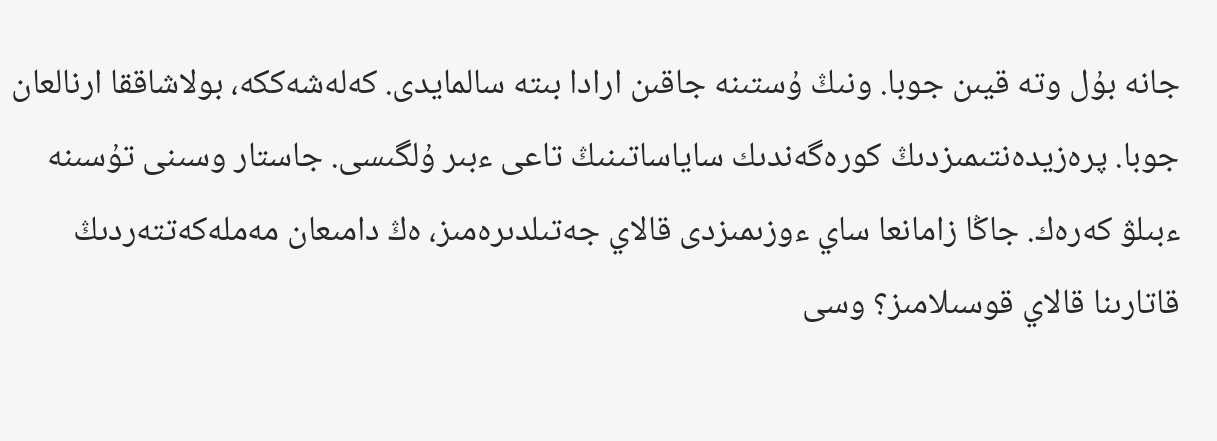جانە بۇل وتە قيىن جوبا. ونىڭ ۇستىنە جاقىن ارادا بىتە سالمايدى. كەلەشەككە، بولاشاققا ارنالعان جوبا. پرەزيدەنتىمىزدىڭ كورەگەندىك ساياساتىنىڭ تاعى ءبىر ۇلگىسى. جاستار وسىنى تۇسىنە ءبىلۋ كەرەك. جاڭا زامانعا ساي ءوزىمىزدى قالاي جەتىلدىرەمىز، ەڭ دامىعان مەملەكەتتەردىڭ قاتارىنا قالاي قوسىلامىز؟ وسى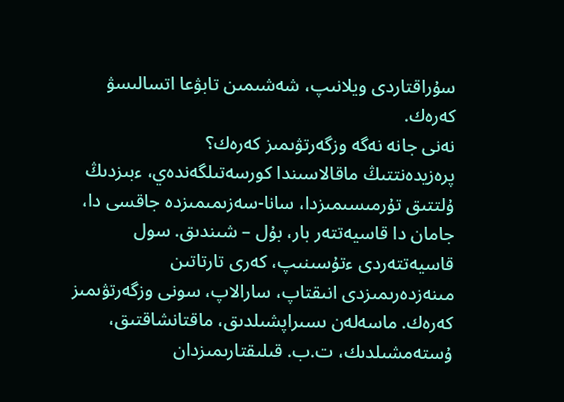سۇراقتاردى ويلانىپ، شەشىمىن تابۋعا اتسالىسۋ كەرەك.
نەنى جانە نەگە وزگەرتۋىمىز كەرەك؟
پرەزيدەنتتىڭ ماقالاسىندا كورسەتىلگەندەي، ءبىزدىڭ ۇلتتىق تۇرمىسىمىزدا، سانا-سەزىمىمىزدە جاقسى دا، جامان دا قاسيەتتەر بار، بۇل – شىندىق. سول قاسيەتتەردى ءتۇسىنىپ، كەرى تارتاتىن مىنەزدەرىمىزدى انىقتاپ، سارالاپ، سونى وزگەرتۋىمىز كەرەك. ماسەلەن ىسىراپشىلدىق، ماقتانشاقتىق، ۇستەمشىلدىك، ت.ب. قىلىقتارىمىزدان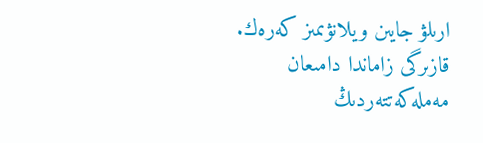ارىلۋ جايىن ويلانۋىمىز كەرەك. قازىرگى زاماندا دامىعان مەملەكەتتەردىڭ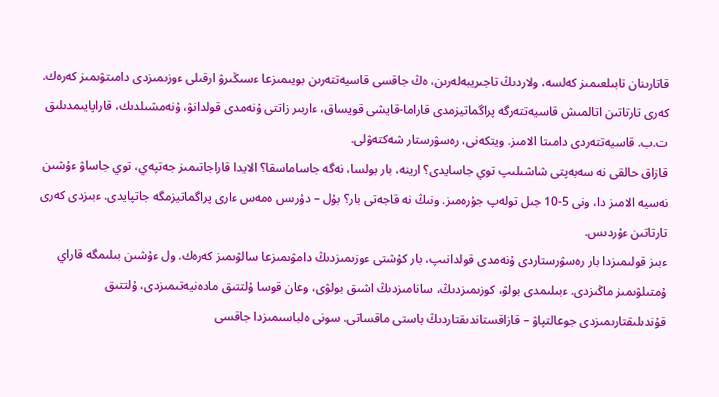قاتارىنان تابىلعىمىز كەلسە، ولاردىڭ تاجىريبەلەرىن، ەڭ جاقسى قاسيەتتەرىن بويىمىزعا ءسىڭىرۋ ارقىلى ءوزىمىزدى دامىتۋىمىز كەرەك. كەرى تارتاتىن اتالمىش قاسيەتتەرگە پراگماتيزمدى قاراما-قايشى قويساق، ءاربىر زاتتى ۇنەمدى قولدانۋ، ۇنەمشىلدىك، قاراپايىمدىلىق ت.ب. قاسيەتتەردى دامىتا الامىز. ويتكەنى، رەسۋرستار شەكتەۋلى.
قازاق حالقى نە سەبەپتى شاشىلىپ توي جاسايدى؟ ارينە، بار بولسا، نەگە جاساماسقا؟ الايدا قاراجاتىمىز جەتپەي، توي جاساۋ ءۇشىن نەسيە الامىز دا، ونى 5-10 جىل تولەپ جۇرەمىز. ونىڭ نە قاجەتى بار؟ بۇل – دۇرىس ەمەس ءارى پراگماتيزمگە جاتپايدى. ءبىزدى كەرى تارتاتىن ءۇردىس.
ءبىز قولىمىزدا بار رەسۋرستاردى ۇنەمدى قولدانىپ، بار كۇشتى ءوزىمىزدىڭ دامۋىمىزعا سالۋىمىز كەرەك. ول ءۇشىن بىلىمگە قاراي ۇمتىلۋىمىز ماڭىزدى. ءبىلىمدى بولۋ، كوزىمىزدىڭ، سانامىزدىڭ اشىق بولۋى، وعان قوسا ۇلتتىق مادەنيەتىمىزدى، ۇلتتىق قۇندىلىقتارىمىزدى جوعالتپاۋ – قازاقستاندىقتاردىڭ باستى ماقساتى. سونى ەلباسىمىزدا جاقسى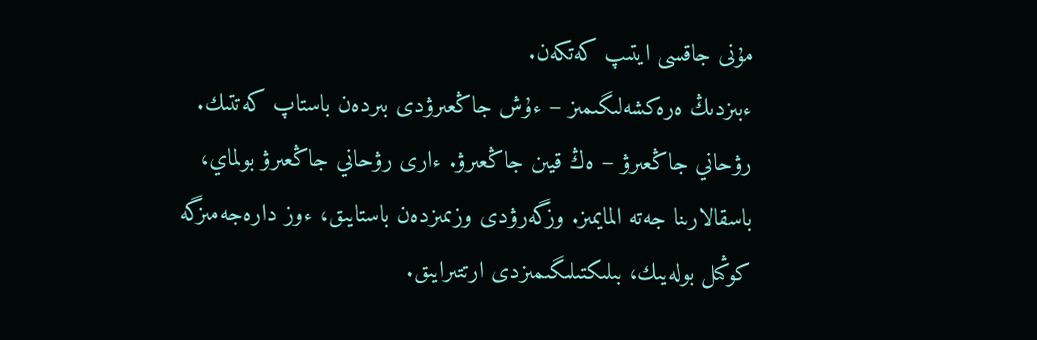مۇنى جاقسى ايتىپ كەتكەن.
ءبىزدىڭ ەرەكشەلىگىمىز – ءۇش جاڭعىرۋدى بىردەن باستاپ كەتتىك. رۋحاني جاڭعىرۋ – ەڭ قيىن جاڭعىرۋ. ءارى رۋحاني جاڭعىرۋ بولماي، باسقالارىنا جەتە المايمىز. وزگەرۋدى وزىمىزدەن باستايىق، ءوز دارەجەمىزگە كوڭىل بولەيىك، بىلىكتىلىگىمىزدى ارتتىرايىق.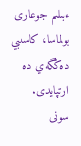ءبىلىم جوعارى بولماسا، كاسىبي دەڭگەي دە ارتپايدى. سونى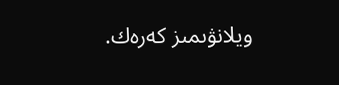ويلانۋىمىز كەرەك.